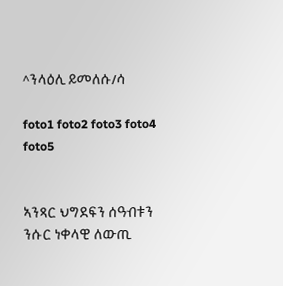^ንላዕሊ ይመለሱ/ሳ

foto1 foto2 foto3 foto4 foto5


ኣንጻር ህግደፍን ሰዓብቱን ንሱር ነቀላዊ ለውጢ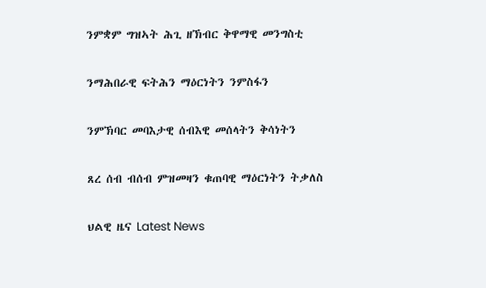ንምቋም ግዝኣት ሕጊ ዘኽብር ቅዋማዊ መንግስቲ

ንማሕበራዊ ፍትሕን ማዕርነትን ንምስፋን

ንምኽባር መባእታዊ ሰብእዊ መሰላትን ቅሳነትን

ጸረ ሰብ ብሰብ ምዝመዛን ቁጠባዊ ማዕርነትን ትቃለስ

ህልዊ ዜና Latest News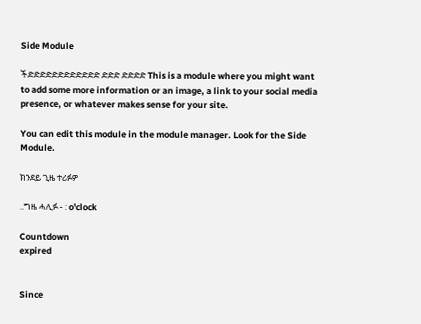Side Module

ችድድድድድድድድድድድድ ድድድ ድድድድ This is a module where you might want to add some more information or an image, a link to your social media presence, or whatever makes sense for your site.

You can edit this module in the module manager. Look for the Side Module.

ክንደይ ጊዜ ተሪፉዎ

..ግዜ ሓሊፉ - : o'clock

Countdown
expired


Since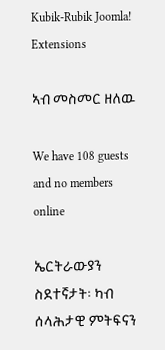Kubik-Rubik Joomla! Extensions

ኣብ መስመር ዘለዉ

We have 108 guests and no members online

ኤርትራውያን ስደተኛታት፡ ካብ ሰላሕታዊ ምትፍናን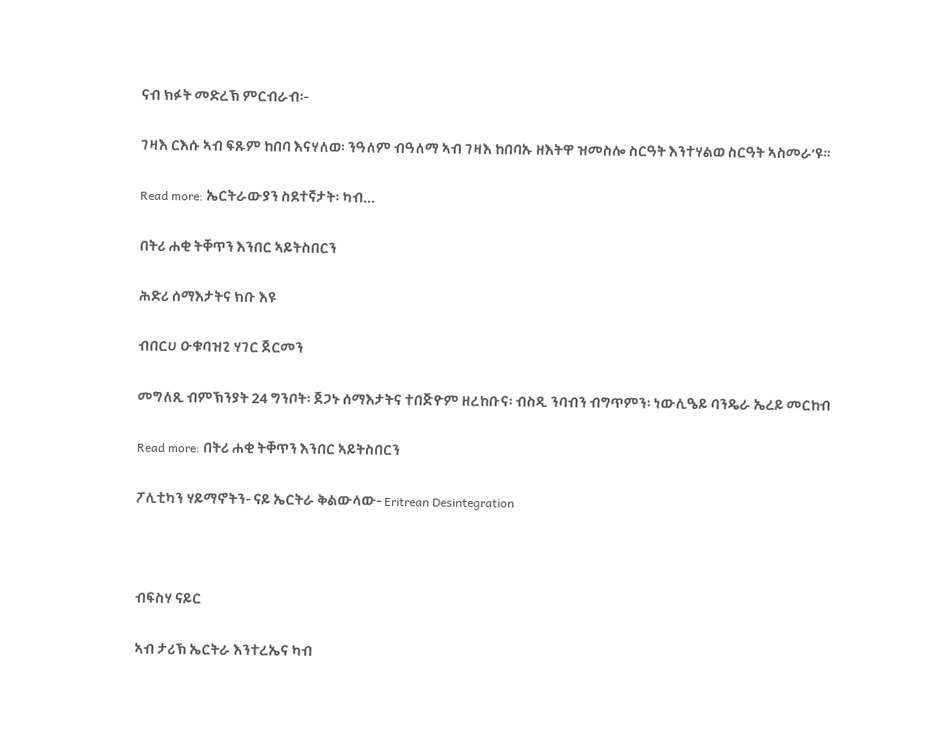ናብ ክፉት መድረኽ ምርብራብ፡-

ገዛእ ርእሱ ኣብ ፍጹም ከበባ እናሃለወ፡ ንዓለም ብዓለማ ኣብ ገዛእ ከበባኡ ዘእትዋ ዝመስሎ ስርዓት እንተሃልወ ስርዓት ኣስመራ’ዩ።

Read more: ኤርትራውያን ስደተኛታት፡ ካብ...

በትሪ ሐቂ ትቐጥን እንበር ኣይትስበርን

ሕድሪ ሰማእታትና ክቡ እዩ

ብበርሀ ዑቁባዝጊ ሃገር ጀርመን

መግለጺ ብምኽንያት 24 ግንቦት፡ ጀጋኑ ሰማእታትና ተበጅዮም ዘረከቡና፡ ብስዲ ንባብን ብግጥምን፡ ነውሊዔይ ባንዴራ ኤረይ መርከብ

Read more: በትሪ ሐቂ ትቐጥን እንበር ኣይትስበርን

ፖሊቲካን ሃይማኖትን- ናይ ኤርትራ ቅልውላው- Eritrean Desintegration



ብፍስሃ ናይር

ኣብ ታሪኽ ኤርትራ እንተረኤና ካብ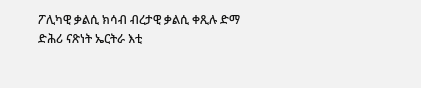ፖሊካዊ ቃልሲ ክሳብ ብረታዊ ቃልሲ ቀጺሉ ድማ ድሕሪ ናጽነት ኤርትራ እቲ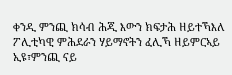ቀንዲ ምንጪ ክሳብ ሕጂ እውን ክፍታሕ ዘይተኻእለ ፖሊቲካዊ ምሕደራን ሃይማኖትን ፈሊኻ ዘይምርኣይ ኢዩ፣ምንጪ ናይ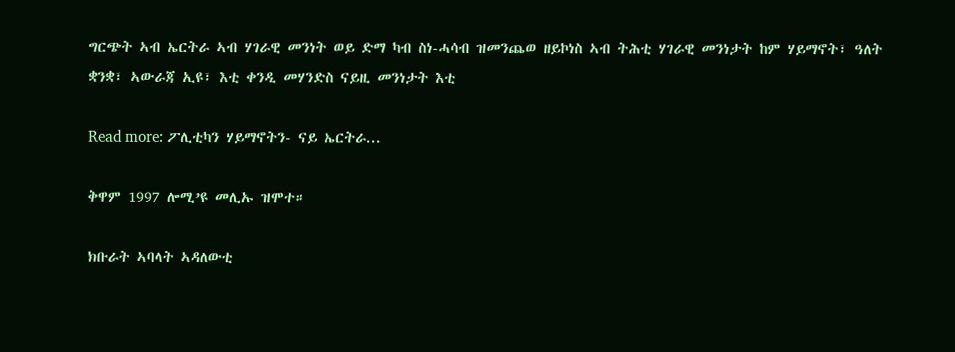ግርጭት ኣብ ኤርትራ ኣብ ሃገራዊ መንነት ወይ ድማ ካብ ስነ-ሓሳብ ዝመንጨወ ዘይኮነስ ኣብ ትሕቲ ሃገራዊ መንነታት ከም ሃይማኖት፣ ዓለት ቋንቋ፣ ኣውራጃ ኢዩ፣ እቲ ቀንዲ መሃንድስ ናይዚ መንነታት እቲ

Read more: ፖሊቲካን ሃይማኖትን- ናይ ኤርትራ...

ቅዋም 1997 ሎሚ’ዩ መሊኡ ዝሞተ።

ክቡራት ኣባላት ኣዳለውቲ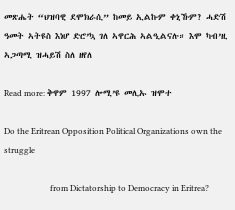መጽሔት “ህዝባዊ ደሞክራሲ” ከመይ ኢልኩም ቀኒኹም? ሓድሽ ዓመት ኣትዩስ እነሆ ድሮ’ኳ ገለ ኣዋርሕ ኣልዒልናሉ። እሞ ካብ’ዚ ኣጋጣሚ ዝሓይሽ ስለ ዘየለ

Read more: ቅዋም 1997 ሎሚ’ዩ መሊኡ ዝሞተ

Do the Eritrean Opposition Political Organizations own the struggle

                       from Dictatorship to Democracy in Eritrea?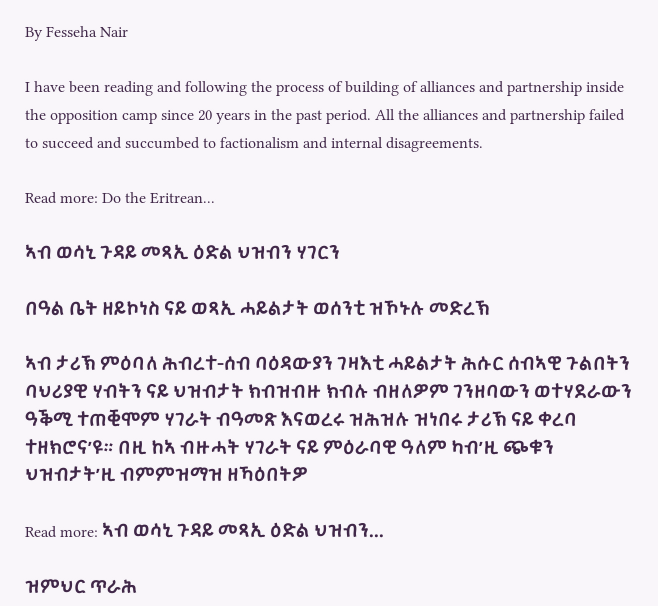By Fesseha Nair

I have been reading and following the process of building of alliances and partnership inside the opposition camp since 20 years in the past period. All the alliances and partnership failed to succeed and succumbed to factionalism and internal disagreements.

Read more: Do the Eritrean...

ኣብ ወሳኒ ጉዳይ መጻኢ ዕድል ህዝብን ሃገርን

በዓል ቤት ዘይኮነስ ናይ ወጻኢ ሓይልታት ወሰንቲ ዝኾኑሉ መድረኽ

ኣብ ታሪኽ ምዕባለ ሕብረተ-ሰብ ባዕዳውያን ገዛእቲ ሓይልታት ሕሱር ሰብኣዊ ጉልበትን ባህሪያዊ ሃብትን ናይ ህዝብታት ክብዝብዙ ክብሉ ብዘለዎም ገንዘባውን ወተሃደራውን ዓቕሚ ተጠቒሞም ሃገራት ብዓመጽ እናወረሩ ዝሕዝሉ ዝነበሩ ታሪኽ ናይ ቀረባ ተዘክሮና’ዩ። በዚ ከኣ ብዙሓት ሃገራት ናይ ምዕራባዊ ዓለም ካብ’ዚ ጭቁን ህዝብታት’ዚ ብምምዝማዝ ዘኻዕበትዎ

Read more: ኣብ ወሳኒ ጉዳይ መጻኢ ዕድል ህዝብን...

ዝምህር ጥራሕ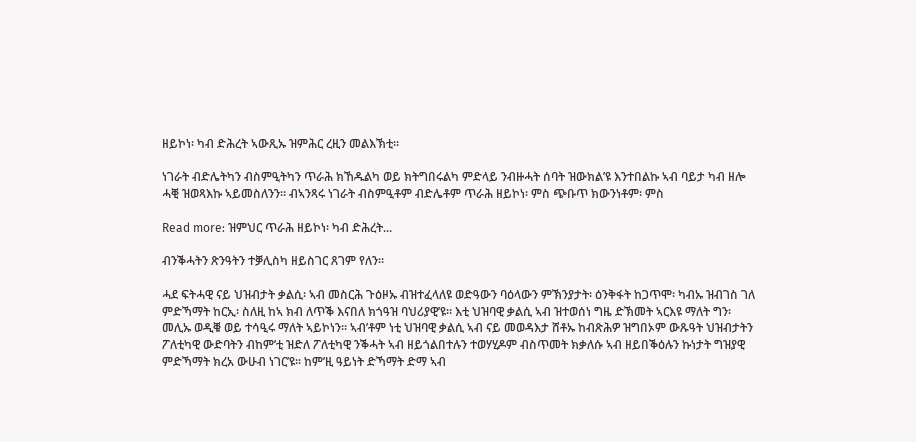ዘይኮነ፡ ካብ ድሕረት ኣውጺኡ ዝምሕር ረዚን መልእኽቲ።

ነገራት ብድሌትካን ብስምዒትካን ጥራሕ ክኸዱልካ ወይ ክትግበሩልካ ምድላይ ንብዙሓት ሰባት ዝውክል’ዩ እንተበልኩ ኣብ ባይታ ካብ ዘሎ ሓቒ ዝወጻእኩ ኣይመስለንን። ብኣንጻሩ ነገራት ብስምዒቶም ብድሌቶም ጥራሕ ዘይኮነ፡ ምስ ጭቡጥ ክውንነቶም፡ ምስ

Read more: ዝምህር ጥራሕ ዘይኮነ፡ ካብ ድሕረት...

ብንቕሓትን ጽንዓትን ተቓሊስካ ዘይስገር ጸገም የለን።

ሓደ ፍትሓዊ ናይ ህዝብታት ቃልሲ፡ ኣብ መስርሕ ጉዕዞኡ ብዝተፈላለዩ ወድዓውን ባዕላውን ምኽንያታት፡ ዕንቅፋት ከጋጥሞ፡ ካብኡ ዝብገስ ገለ ምድኻማት ከርኢ፡ ስለዚ ከኣ ክብ ለጥቕ እናበለ ክጎዓዝ ባህሪያዊ’ዩ። እቲ ህዝባዊ ቃልሲ ኣብ ዝተወሰነ ግዜ ድኽመት ኣርእዩ ማለት ግን፡ መሊኡ ወዲቑ ወይ ተሳዒሩ ማለት ኣይኮነን። ኣብ’ቶም ነቲ ህዝባዊ ቃልሲ ኣብ ናይ መወዳእታ ሸቶኡ ከብጽሕዎ ዝግበኦም ውጹዓት ህዝብታትን ፖለቲካዊ ውድባትን ብከም’ቲ ዝድለ ፖለቲካዊ ንቕሓት ኣብ ዘይጎልበተሉን ተወሃሂዶም ብስጥመት ክቃለሱ ኣብ ዘይበቕዕሉን ኩነታት ግዝያዊ ምድኻማት ክረአ ውሁብ ነገር’ዩ። ከም’ዚ ዓይነት ድኻማት ድማ ኣብ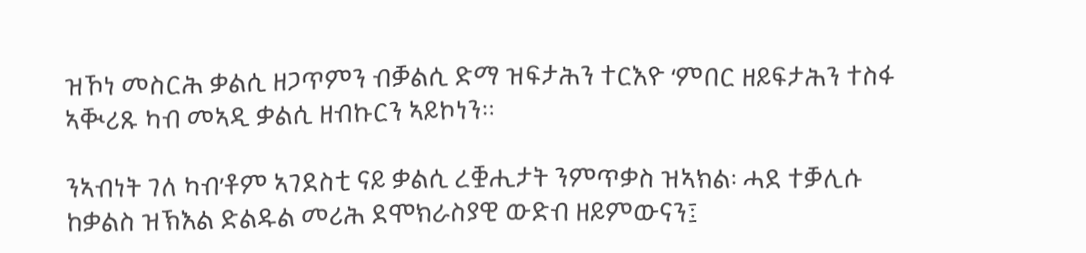ዝኾነ መስርሕ ቃልሲ ዘጋጥምን ብቓልሲ ድማ ዝፍታሕን ተርእዮ ‘ምበር ዘይፍታሕን ተስፋ ኣቚሪጹ ካብ መኣዲ ቃልሲ ዘብኩርን ኣይኮነን።

ንኣብነት ገለ ካብ’ቶም ኣገደስቲ ናይ ቃልሲ ረቛሒታት ንምጥቃስ ዝኣክል፡ ሓደ ተቓሊሱ ከቃልስ ዝኽእል ድልዱል መሪሕ ደሞክራስያዊ ውድብ ዘይምውናን፤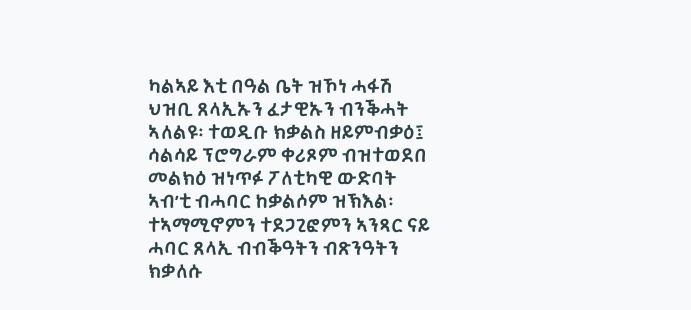ካልኣይ እቲ በዓል ቤት ዝኾነ ሓፋሽ ህዝቢ ጸላኢኡን ፈታዊኡን ብንቕሓት ኣለልዩ፡ ተወዲቡ ክቃልስ ዘይምብቃዕ፤ ሳልሳይ ፕሮግራም ቀሪጾም ብዝተወደበ መልክዕ ዝነጥፉ ፖለቲካዊ ውድባት ኣብ’ቲ ብሓባር ከቃልሶም ዝኽእል፡ ተኣማሚኖምን ተደጋጊፎምን ኣንጻር ናይ ሓባር ጸላኢ ብብቕዓትን ብጽንዓትን ክቃለሱ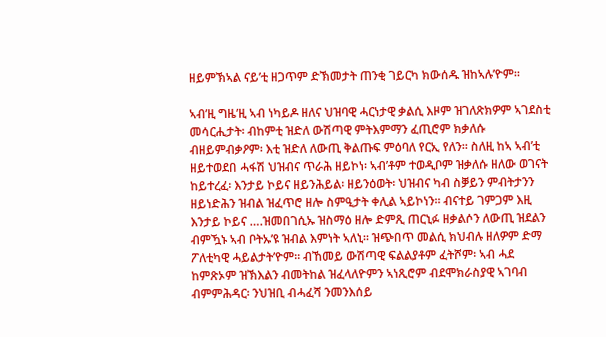ዘይምኽኣል ናይ’ቲ ዘጋጥም ድኽመታት ጠንቂ ገይርካ ክውሰዱ ዝከኣሉ’ዮም።

ኣብ’ዚ ግዜ’ዚ ኣብ ነካይዶ ዘለና ህዝባዊ ሓርነታዊ ቃልሲ እዞም ዝገለጽክዎም ኣገደስቲ መሳርሒታት፡ ብከምቲ ዝድለ ውሽጣዊ ምትእምማን ፈጢሮም ክቃለሱ ብዘይምብቃዖም፡ እቲ ዝድለ ለውጢ ቅልጡፍ ምዕባለ የርኢ የለን። ስለዚ ከኣ ኣብ’ቲ ዘይተወደበ ሓፋሽ ህዝብና ጥራሕ ዘይኮነ፡ ኣብ’ቶም ተወዲቦም ዝቃለሱ ዘለው ወገናት ከይተረፈ፡ እንታይ ኮይና ዘይንሕይል፡ ዘይንዕወት፡ ህዝብና ካብ ስቓይን ምብትታንን ዘይነድሕን ዝብል ዝፈጥሮ ዘሎ ስምዒታት ቀሊል ኣይኮነን። ብናተይ ገምጋም እዚ እንታይ ኮይና ….ዝመበገሲኡ ዝስማዕ ዘሎ ድምጺ ጠርኒፉ ዘቃልሶን ለውጢ ዝደልን ብምዃኑ ኣብ ቦትኡ’ዩ ዝብል እምነት ኣለኒ። ዝጭበጥ መልሲ ክህብሉ ዘለዎም ድማ ፖለቲካዊ ሓይልታት’ዮም። ብኸመይ ውሽጣዊ ፍልልያቶም ፈትሾም፡ ኣብ ሓደ ከምጽኦም ዝኽእልን ብመትከል ዝፈላለዮምን ኣነጺሮም ብደሞክራስያዊ ኣገባብ ብምምሕዳር፡ ንህዝቢ ብሓፈሻ ንመንእሰይ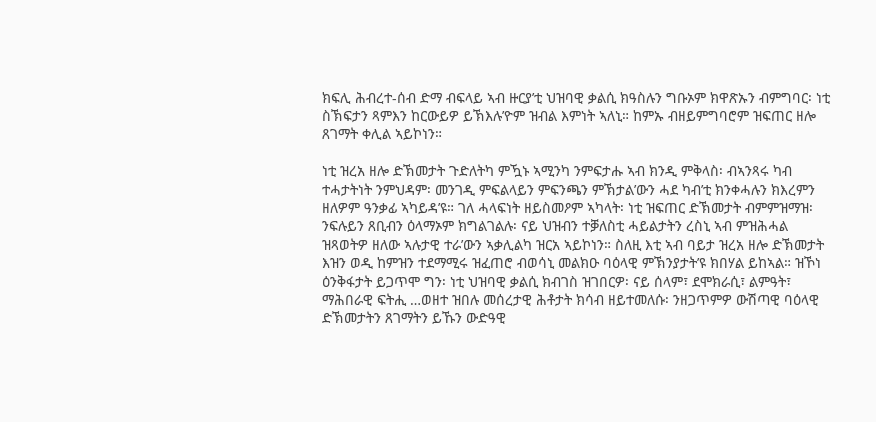ክፍሊ ሕብረተ-ሰብ ድማ ብፍላይ ኣብ ዙርያ’ቲ ህዝባዊ ቃልሲ ክዓስሉን ግቡኦም ክዋጽኡን ብምግባር፡ ነቲ ስኽፍታን ጻምእን ከርውይዎ ይኽእሉ’ዮም ዝብል እምነት ኣለኒ። ከምኡ ብዘይምግባሮም ዝፍጠር ዘሎ ጸገማት ቀሊል ኣይኮነን።

ነቲ ዝረአ ዘሎ ድኽመታት ጉድለትካ ምዃኑ ኣሚንካ ንምፍታሑ ኣብ ክንዲ ምቅላስ፡ ብኣንጻሩ ካብ ተሓታትነት ንምህዳም፡ መንገዲ ምፍልላይን ምፍንጫን ምኽታል’ውን ሓደ ካብ’ቲ ክንቀሓሉን ክእረምን ዘለዎም ዓንቃፊ ኣካይዳ’ዩ። ገለ ሓላፍነት ዘይስመዖም ኣካላት፡ ነቲ ዝፍጠር ድኽመታት ብምምዝማዝ፡ ንፍሉይን ጸቢብን ዕላማኦም ክግልገልሉ፡ ናይ ህዝብን ተቓለስቲ ሓይልታትን ረስኒ ኣብ ምዝሕሓል ዝጻወትዎ ዘለው ኣሉታዊ ተራ’ውን ኣቃሊልካ ዝርአ ኣይኮነን። ስለዚ እቲ ኣብ ባይታ ዝረአ ዘሎ ድኽመታት እዝን ወዲ ከምዝን ተደማሚሩ ዝፈጠሮ ብወሳኒ መልክዑ ባዕላዊ ምኽንያታት’ዩ ክበሃል ይከኣል። ዝኾነ ዕንቅፋታት ይጋጥሞ ግን፡ ነቲ ህዝባዊ ቃልሲ ክብገስ ዝገበርዎ፡ ናይ ሰላም፣ ደሞክራሲ፣ ልምዓት፣ ማሕበራዊ ፍትሒ …ወዘተ ዝበሉ መሰረታዊ ሕቶታት ክሳብ ዘይተመለሱ፡ ንዘጋጥምዎ ውሽጣዊ ባዕላዊ ድኽመታትን ጸገማትን ይኹን ውድዓዊ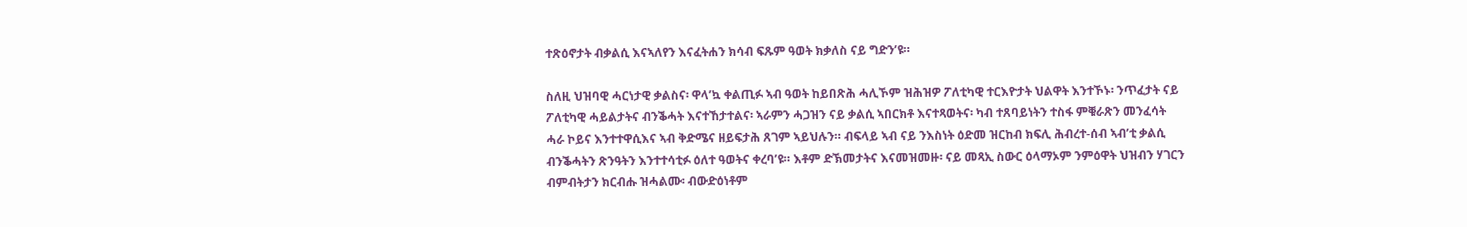ተጽዕኖታት ብቃልሲ እናኣለየን እናፈትሐን ክሳብ ፍጹም ዓወት ክቃለስ ናይ ግድን’ዩ።

ስለዚ ህዝባዊ ሓርነታዊ ቃልስና፡ ዋላ’ኳ ቀልጢፉ ኣብ ዓወት ከይበጽሕ ሓሊኾም ዝሕዝዎ ፖለቲካዊ ተርእዮታት ህልዋት እንተኾኑ፡ ንጥፈታት ናይ ፖለቲካዊ ሓይልታትና ብንቕሓት እናተኸታተልና፡ ኣራምን ሓጋዝን ናይ ቃልሲ ኣበርክቶ እናተጻወትና፡ ካብ ተጸባይነትን ተስፋ ምቑራጽን መንፈሳት ሓራ ኮይና እንተተዋሲእና ኣብ ቅድሜና ዘይፍታሕ ጸገም ኣይህሉን። ብፍላይ ኣብ ናይ ንእስነት ዕድመ ዝርከብ ክፍሊ ሕብረተ-ሰብ ኣብ’ቲ ቃልሲ ብንቕሓትን ጽንዓትን እንተተሳቲፉ ዕለተ ዓወትና ቀረባ’ዩ። እቶም ድኽመታትና እናመዝመዙ፡ ናይ መጻኢ ስውር ዕላማኦም ንምዕዋት ህዝብን ሃገርን ብምብትታን ክርብሑ ዝሓልሙ፡ ብውድዕነቶም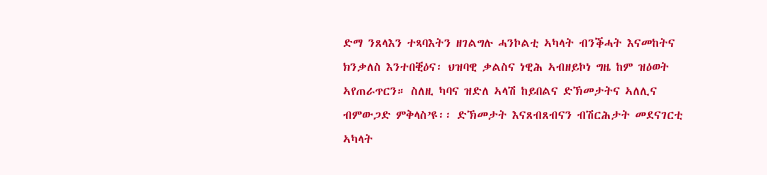ድማ ንጸላእን ተጻባእትን ዘገልግሉ ሓንኮልቲ ኣካላት ብንቕሓት እናመከትና ክንቃለስ እንተበቒዕና፡ ህዝባዊ ቃልስና ነዊሕ ኣብዘይኮነ ግዜ ከም ዝዕወት ኣየጠራጥርን። ስለዚ ካባና ዝድለ ኣላሽ ከይበልና ድኽመታትና ኣለሊና ብምውጋድ ምቅላስ’ዩ፡፡ ድኽመታት እናጸብጸብናን ብሽርሕታት መደናገርቲ ኣካላት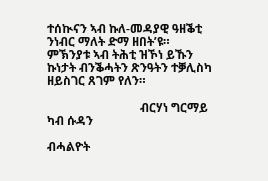ተሰኲናን ኣብ ኩለ-መዳያዊ ዓዘቕቲ ንነብር ማለት ድማ ዘበት’ዩ። ምኽንያቱ ኣብ ትሕቲ ዝኾነ ይኹን ኩነታት ብንቕሓትን ጽንዓትን ተቓሊስካ ዘይስገር ጸገም የለን።

                               ብርሃነ ግርማይ ካብ ሱዳን

ብሓልዮት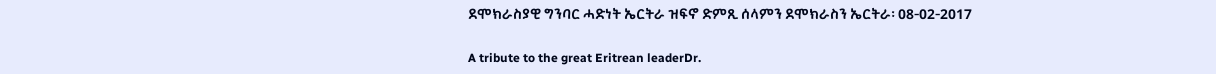ደሞክራስያዊ ግንባር ሓድነት ኤርትራ ዝፍኖ ድምጺ ሰላምን ደሞክራስን ኤርትራ፡ 08-02-2017

A tribute to the great Eritrean leaderDr.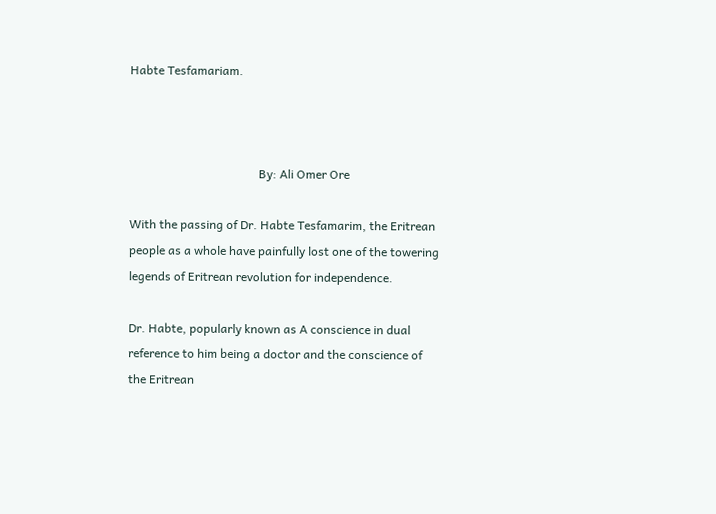Habte Tesfamariam.



                                           By: Ali Omer Ore

With the passing of Dr. Habte Tesfamarim, the Eritrean people as a whole have painfully lost one of the towering legends of Eritrean revolution for independence.

Dr. Habte, popularly known as A conscience in dual reference to him being a doctor and the conscience of the Eritrean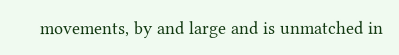movements, by and large and is unmatched in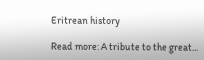Eritrean history

Read more: A tribute to the great...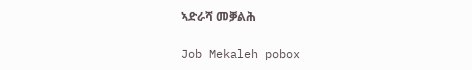ኣድራሻ መቓልሕ

Job Mekaleh pobox